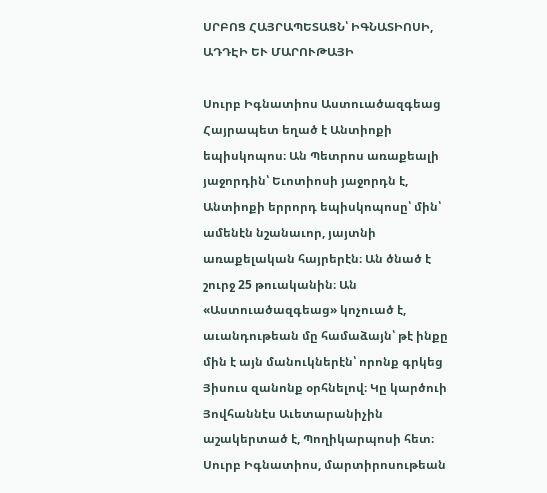ՍՐԲՈՑ ՀԱՅՐԱՊԵՏԱՑՆ՝ ԻԳՆԱՏԻՈՍԻ, ԱԴԴԷԻ ԵՒ ՄԱՐՈՒԹԱՅԻ

Սուրբ Իգնատիոս Աստուածազգեաց Հայրապետ եղած է Անտիոքի եպիսկոպոս։ Ան Պետրոս առաքեալի յաջորդին՝ Եւոտիոսի յաջորդն է,  Անտիոքի երրորդ եպիսկոպոսը՝ մին՝ ամենէն նշանաւոր, յայտնի առաքելական հայրերէն։ Ան ծնած է շուրջ 25 թուականին։ Ան «Աստուածազգեաց» կոչուած է, աւանդութեան մը համաձայն՝ թէ ինքը մին է այն մանուկներէն՝ որոնք գրկեց Յիսուս զանոնք օրհնելով։ Կը կարծուի Յովհաննէս Աւետարանիչին աշակերտած է, Պողիկարպոսի հետ։ Սուրբ Իգնատիոս, մարտիրոսութեան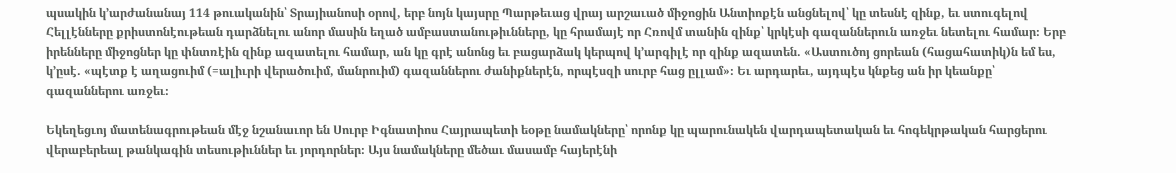պսակին կ’արժանանայ 114 թուականին՝ Տրայիանոսի օրով, երբ նոյն կայսրը Պարթեւաց վրայ արշաւած միջոցին Անտիոքէն անցնելով՝ կը տեսնէ զինք, եւ ստուգելով Հելլէնները քրիստոնէութեան դարձնելու անոր մասին եղած ամբաստանութիւնները, կը հրամայէ որ Հռովմ տանին զինք՝ կրկէսի գազաններուն առջեւ նետելու համար։ Երբ իրենները միջոցներ կը փնտռէին զինք ազատելու համար, ան կը գրէ անոնց եւ բացարձակ կերպով կ’արգիլէ որ զինք ազատեն. «Աստուծոյ ցորեան (հացահատիկ)ն եմ ես, կ՚ըսէ. «պէտք է աղացուիմ (=ալիւրի վերածուիմ, մանրուիմ) գազաններու ժանիքներէն, որպէսզի սուրբ հաց ըլլամ»։ Եւ արդարեւ, այդպէս կնքեց ան իր կեանքը՝ գազաններու առջեւ։

Եկեղեցւոյ մատենագրութեան մէջ նշանաւոր են Սուրբ Իգնատիոս Հայրապետի եօթը նամակները՝ որոնք կը պարունակեն վարդապետական եւ հոգեկրթական հարցերու վերաբերեալ թանկագին տեսութիւններ եւ յորդորներ։ Այս նամակները մեծաւ մասամբ հայերէնի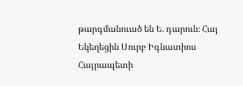թարգմանուած են Ե. դարուն։ Հայ Եկեղեցին Սուրբ Իգնատիոս Հայրապետի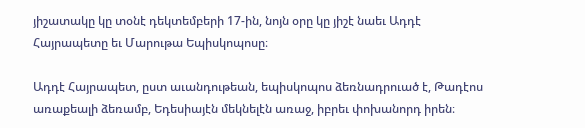յիշատակը կը տօնէ դեկտեմբերի 17-ին, նոյն օրը կը յիշէ նաեւ Ադդէ Հայրապետը եւ Մարութա Եպիսկոպոսը։

Ադդէ Հայրապետ, ըստ աւանդութեան, եպիսկոպոս ձեռնադրուած է, Թադէոս առաքեալի ձեռամբ, Եդեսիայէն մեկնելէն առաջ, իբրեւ փոխանորդ իրեն։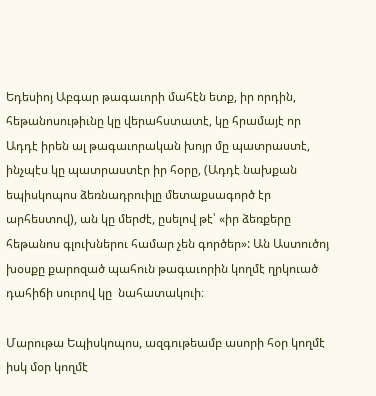Եդեսիոյ Աբգար թագաւորի մահէն ետք, իր որդին, հեթանոսութիւնը կը վերահստատէ, կը հրամայէ որ Ադդէ իրեն ալ թագաւորական խոյր մը պատրաստէ, ինչպէս կը պատրաստէր իր հօրը, (Ադդէ նախքան եպիսկոպոս ձեռնադրուիլը մետաքսագործ էր արհեստով), ան կը մերժէ, ըսելով թէ՝ «իր ձեռքերը հեթանոս գլուխներու համար չեն գործեր»: Ան Աստուծոյ խօսքը քարոզած պահուն թագաւորին կողմէ ղրկուած դահիճի սուրով կը  նահատակուի։

Մարութա Եպիսկոպոս, ազգութեամբ ասորի հօր կողմէ իսկ մօր կողմէ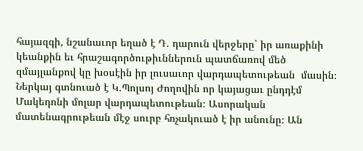հայազգի, նշանաւոր եղած է Դ. դարուն վերջերը՝ իր առաքինի կեանքին եւ հրաշագործութիւններուն պատճառով մեծ զմայլանքով կը խօսէին իր լուսաւոր վարդապետութեան  մասին։ Ներկայ գտնուած է Կ.Պոլսոյ Ժողովին որ կայացաւ ընդդէմ Մակեդոնի մոլար վարդապետութեան։ Ասորական մատենագրութեան մէջ սուրբ հռչակուած է իր անունը։ Ան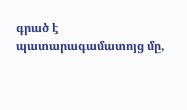գրած է պատարագամատոյց մը,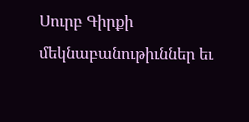Սուրբ Գիրքի մեկնաբանութիւններ եւ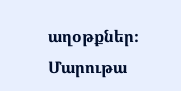աղօթքներ։ Մարութա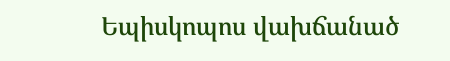Եպիսկոպոս վախճանած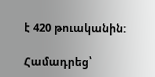է 420 թուականին:

Համադրեց՝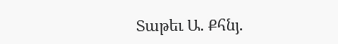Տաթեւ Ա. Քհնյ.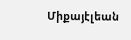Միքայէլեան